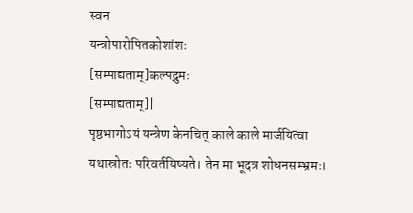स्वन
यन्त्रोपारोपितकोशांशः
[सम्पाद्यताम्]कल्पद्रुमः
[सम्पाद्यताम्]|
पृष्ठभागोऽयं यन्त्रेण केनचित् काले काले मार्जयित्वा यथास्रोतः परिवर्तयिष्यते। तेन मा भूदत्र शोधनसम्भ्रमः।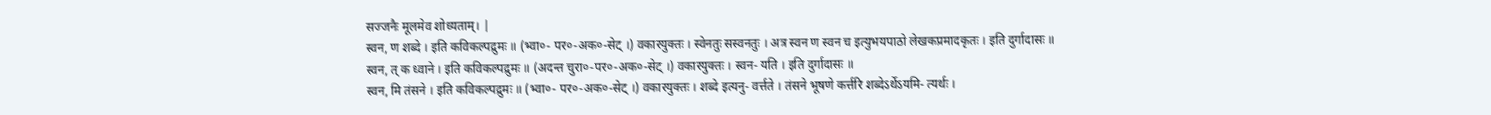सज्जनैः मूलमेव शोध्यताम्। |
स्वन, ण शब्दे । इति कविकल्पद्रुमः ॥ (भ्वा०- पर०-अक०-सेट् ।) वकारयुक्तः । स्वेनतुः सस्वनतुः । अत्र स्वन ण स्वन च इत्युभयपाठो लेखकप्रमादकृतः । इति दुर्गादासः ॥
स्वन, त् क ध्वाने । इति कविकल्पद्रुमः ॥ (अदन्त चुरा०-पर०-अक०-सेट् ।) वकारयुक्तः । स्वन- यति । इति दुर्गादासः ॥
स्वन, मि तंसने । इति कविकल्पद्रुमः ॥ (भ्वा०- पर०-अक०-सेट् ।) वकारयुक्तः । शब्दे इत्यनु- वर्त्तते । तंसने भूषणे कर्त्तरि शब्देऽर्थेऽयमि- त्यर्थः ।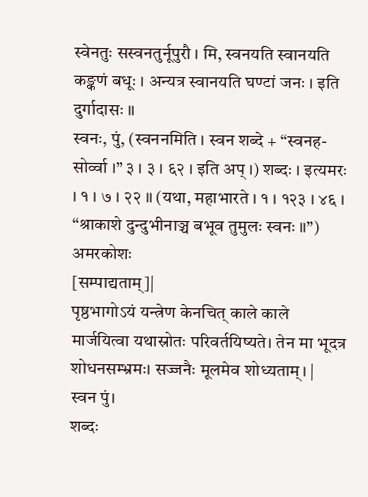स्वेनतुः सस्वनतुर्नूपुरौ । मि, स्वनयति स्वानयति कङ्कणं बधूः । अन्यत्र स्वानयति घण्टां जनः । इति दुर्गादासः ॥
स्वनः, पुं, (स्वननमिति । स्वन शब्दे + “स्वनह- सोर्व्वा ।” ३ । ३ । ६२ । इति अप् ।) शब्दः । इत्यमरः । १ । ७ । २२ ॥ (यथा, महाभारते । १ । १२३ । ४६ । “श्राकाशे दुन्दुभीनाञ्च बभूव तुमुलः स्वनः ॥”)
अमरकोशः
[सम्पाद्यताम्]|
पृष्ठभागोऽयं यन्त्रेण केनचित् काले काले मार्जयित्वा यथास्रोतः परिवर्तयिष्यते। तेन मा भूदत्र शोधनसम्भ्रमः। सज्जनैः मूलमेव शोध्यताम्। |
स्वन पुं।
शब्दः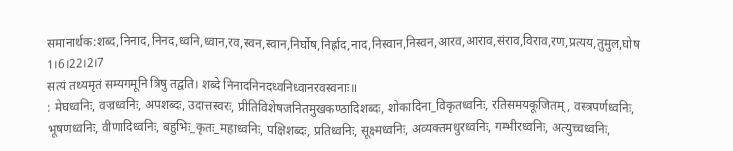समानार्थक:शब्द,निनाद,निनद,ध्वनि,ध्वान,रव,स्वन,स्वान,निर्घोष,निर्ह्राद,नाद,निस्वान,निस्वन,आरव,आराव,संराव,विराव,रण,प्रत्यय,तुमुल,घोष
1।6।22।2।7
सत्यं तथ्यमृतं सम्यगमूनि त्रिषु तद्वति। शब्दे निनादनिनदध्वनिध्वानरवस्वनाः॥
: मेघध्वनिः, वज्रध्वनिः, अपशब्दः, उदात्तस्वरः, प्रीतिविशेषजनितमुखकण्ठादिशब्दः, शोकादिना_विकृतध्वनिः, रतिसमयकूजितम्, वस्त्रपर्णध्वनिः, भूषणध्वनिः, वीणादिध्वनिः, बहुभिः_कृतः_महाध्वनिः, पक्षिशब्दः, प्रतिध्वनिः, सूक्ष्मध्वनिः, अव्यक्तमधुरध्वनिः, गम्भीरध्वनिः, अत्युच्चध्वनिः,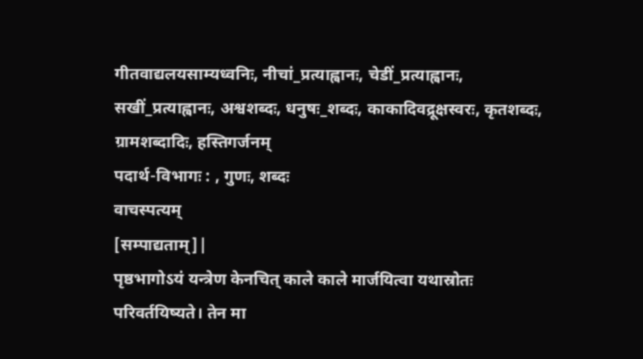गीतवाद्यलयसाम्यध्वनिः, नीचां_प्रत्याह्वानः, चेडीं_प्रत्याह्वानः, सखीं_प्रत्याह्वानः, अश्वशब्दः, धनुषः_शब्दः, काकादिवद्रूक्षस्वरः, कृतशब्दः, ग्रामशब्दादिः, हस्तिगर्जनम्
पदार्थ-विभागः : , गुणः, शब्दः
वाचस्पत्यम्
[सम्पाद्यताम्]|
पृष्ठभागोऽयं यन्त्रेण केनचित् काले काले मार्जयित्वा यथास्रोतः परिवर्तयिष्यते। तेन मा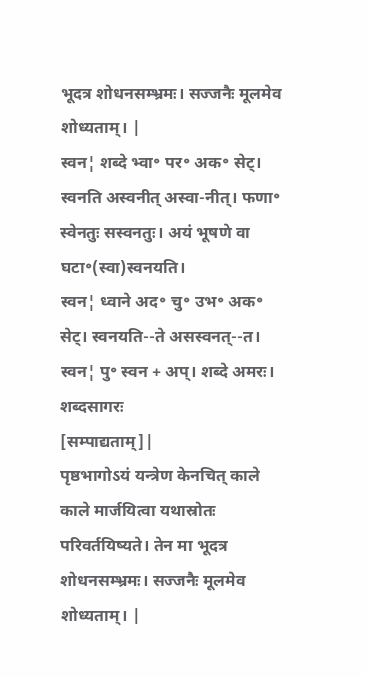भूदत्र शोधनसम्भ्रमः। सज्जनैः मूलमेव शोध्यताम्। |
स्वन¦ शब्दे भ्वा॰ पर॰ अक॰ सेट्। स्वनति अस्वनीत् अस्वा-नीत्। फणा॰ स्वेनतुः सस्वनतुः। अयं भूषणे वा घटा॰(स्वा)स्वनयति।
स्वन¦ ध्वाने अद॰ चु॰ उभ॰ अक॰ सेट्। स्वनयति--ते असस्वनत्--त।
स्वन¦ पु॰ स्वन + अप्। शब्दे अमरः।
शब्दसागरः
[सम्पाद्यताम्]|
पृष्ठभागोऽयं यन्त्रेण केनचित् काले काले मार्जयित्वा यथास्रोतः परिवर्तयिष्यते। तेन मा भूदत्र शोधनसम्भ्रमः। सज्जनैः मूलमेव शोध्यताम्। |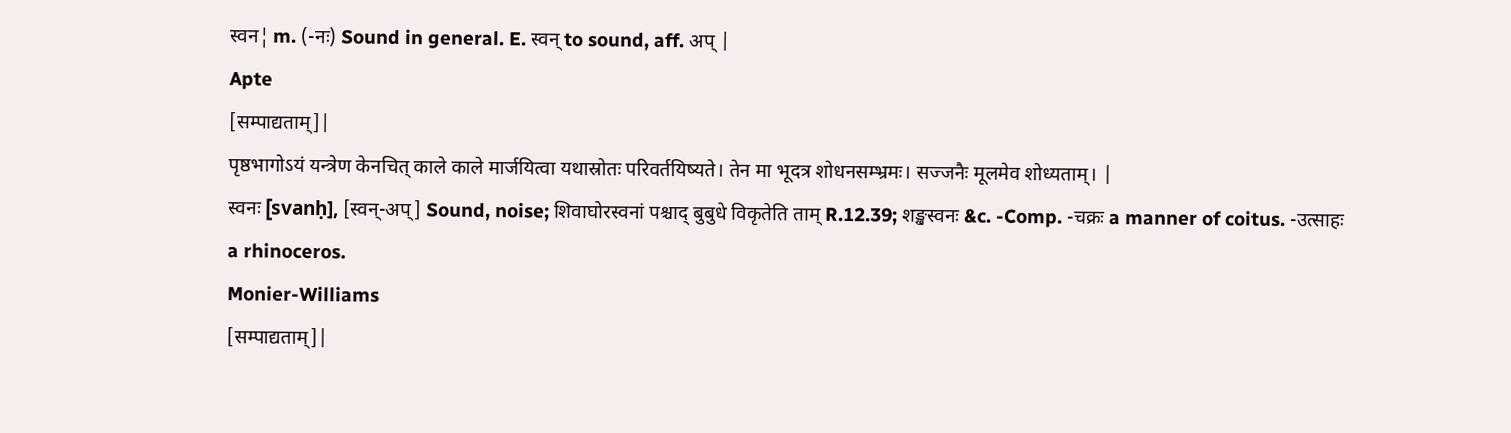स्वन¦ m. (-नः) Sound in general. E. स्वन् to sound, aff. अप् |
Apte
[सम्पाद्यताम्]|
पृष्ठभागोऽयं यन्त्रेण केनचित् काले काले मार्जयित्वा यथास्रोतः परिवर्तयिष्यते। तेन मा भूदत्र शोधनसम्भ्रमः। सज्जनैः मूलमेव शोध्यताम्। |
स्वनः [svanḥ], [स्वन्-अप्] Sound, noise; शिवाघोरस्वनां पश्चाद् बुबुधे विकृतेति ताम् R.12.39; शङ्खस्वनः &c. -Comp. -चक्रः a manner of coitus. -उत्साहः a rhinoceros.
Monier-Williams
[सम्पाद्यताम्]|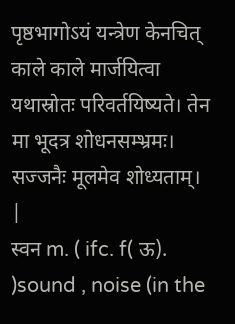पृष्ठभागोऽयं यन्त्रेण केनचित् काले काले मार्जयित्वा यथास्रोतः परिवर्तयिष्यते। तेन मा भूदत्र शोधनसम्भ्रमः। सज्जनैः मूलमेव शोध्यताम्। |
स्वन m. ( ifc. f( ऊ). )sound , noise (in the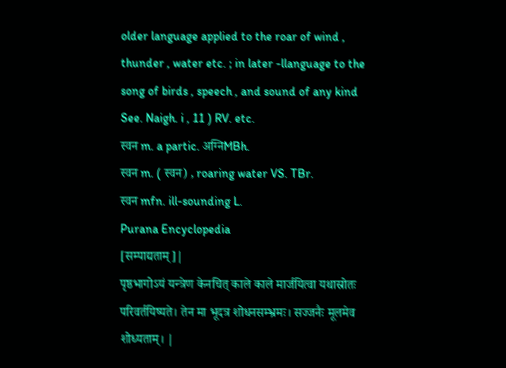older language applied to the roar of wind , thunder , water etc. ; in later -llanguage to the song of birds , speech , and sound of any kind See. Naigh. i , 11 ) RV. etc.
स्वन m. a partic. अग्निMBh.
स्वन m. ( स्वन) , roaring water VS. TBr.
स्वन mfn. ill-sounding L.
Purana Encyclopedia
[सम्पाद्यताम्]|
पृष्ठभागोऽयं यन्त्रेण केनचित् काले काले मार्जयित्वा यथास्रोतः परिवर्तयिष्यते। तेन मा भूदत्र शोधनसम्भ्रमः। सज्जनैः मूलमेव शोध्यताम्। |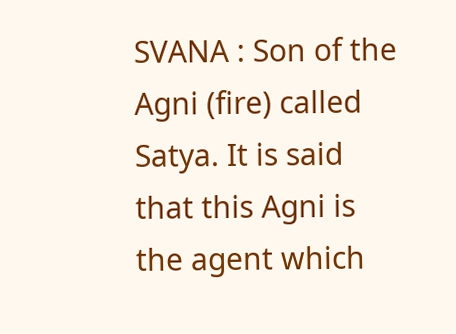SVANA : Son of the Agni (fire) called Satya. It is said that this Agni is the agent which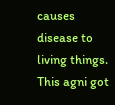causes disease to living things. This agni got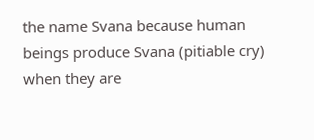the name Svana because human beings produce Svana (pitiable cry) when they are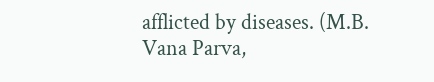afflicted by diseases. (M.B. Vana Parva,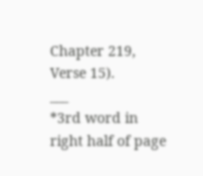Chapter 219, Verse 15).
___
*3rd word in right half of page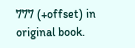777 (+offset) in original book.